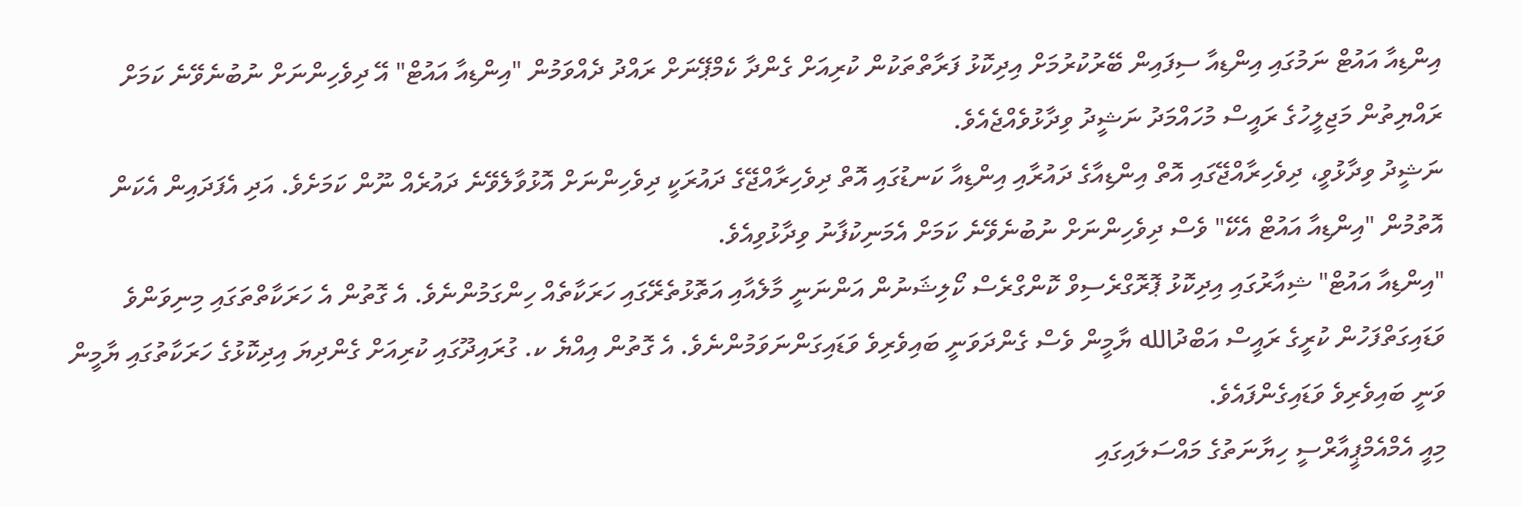އިންޑިއާ އައުޓް ނަމުގައި އިންޑިއާ ސިފައިން ބޭރުކުރުމަށް އިދިކޮޅު ފަރާތްތަކުން ކުރިއަށް ގެންދާ ކެމްޕޭނަށް ރައްދު ދެއްވަމުން "އިންޑިއާ އައުޓް" އޭ ދިވެހިންނަށް ނުބުނެވޭނެ ކަމަށް ރައްޔިތުން މަޖިލީހުގެ ރައީސް މުހައްމަދު ނަޝީދު ވިދާޅުވެއްޖެއެވެ.
ނަޝީދު ވިދާޅުވީ، ދިވެހިރާއްޖޭގައި އޮތް އިންޑިއާގެ ދައުރާއި އިންޑިއާ ކަނޑުގައި އޮތް ދިވެހިރާއްޖޭގެ ދައުރަކީ ދިވެހިންނަށް އޮޅުވާލެވޭނެ ދައުރެއް ނޫން ކަމަށެވެ. އަދި އެފަދައިން އެކަން އޮތުމުން "އިންޑިއާ އައުޓް އެކޭ" ވެސް ދިވެހިންނަށް ނުބުނެވޭނެ ކަމަށް އެމަނިކުފާނު ވިދާޅުވިއެވެ.
"އިންޑިއާ އައުޓް" ޝިއާރުގައި އިދިކޮޅު ޕޮރޮގްރެސިވް ކޮންގްރެސް ކޯލިޝަނުން އަންނަނީ މާލެއާއި އަތޮޅުތެރޭގައި ހަރަކާތެއް ހިންގަމުންނެވެ. އެ ގޮތުން އެ ހަރަކާތްތަގައި މިނިވަންވެ ވަޑައިގަތްފަހުން ކުރީގެ ރައީސް އަބްދުالله ޔާމީން ވެސް ގެންދަވަނީ ބައިވެރިވެ ވަޑައިގަންނަވަމުންނެވެ. އެ ގޮތުން އިއްޔެ ކ. ގުރައިދޫގައި ކުރިއަށް ގެންދިޔަ އިދިކޮޅުގެ ހަރަކާތުގައި ޔާމީން ވަނީ ބައިވެރިވެ ވަޑައިގެންފައެވެ.
މިއީ އެމްއެމްޕީއާރްސީ ހިޔާނަތުގެ މައްސަލައިގައި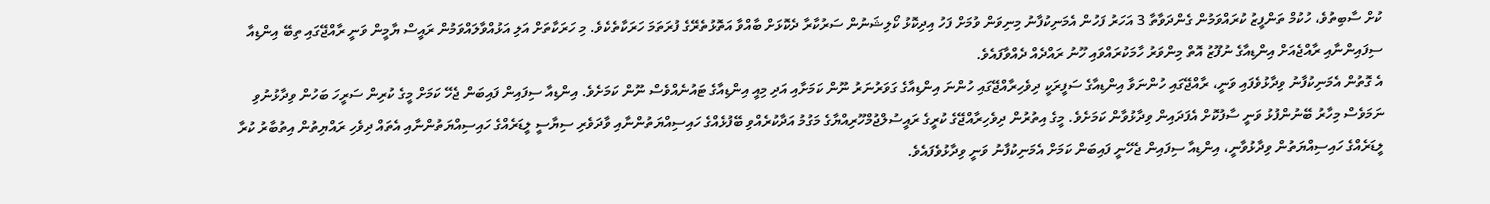ކުށް ސާބިތުވެ، ހުކުމް ތަންފީޒު ކުރައްވަމުން ގެންދަވާތާ 3 އަހަރު ފަހުން އެމަނިކުފާނު މިނިވަން ވުމަށް ފަހު އިދިކޮޅު ކޯލިޝަނުން ސަރުކާރާ ދެކޮޅަށް ބާއްވާ އަތޮޅުތެރޭގެ ފުރަތަމަ ހަރަކާތެކެވެ. މި ހަރަކާތަށް އަލި އަޅުއްވާލައްވަމުން ރައީސް ޔާމީން ވަނީ ރާއްޖޭގައި ތިބޭ އިންޑިއާ ސިފައިންނާއި ރާއްޖެއަށް އިންޑިއާގެ ނުފޫޒު އޮތް މިންވަރު ހާމަކުރައްވައި ހޫނު ރައްދެއް ދެއްވާފައެވެ.
އެ ގޮތުން އެމަނިކުފާނު ވިދާޅުވެފައި ވަނީ، ރާއްޖޭގައި ހުންނަވާ އިންޑިއާގެ ސަފީރަކީ ދިވެހިރާއްޖޭގައި ހުންނަ އިންޑިއާގެ ގަވަރުނަރު ނޫން ކަމަށާއި އަދި މިއީ އިންޑިއާގެ ޓައުނެއްވެސް ނޫން ކަމަށެވެ. އިންޑިއާ ސިފައިން ފައިބަން ޖެހޭ ކަމަށް މީގެ ކުރިން ސަރީހަ ބަހުން ވިދާޅުނުވި ނަމަވެސް މިހާރު ބޭނުންފުޅު ވަނީ ސާފުކޮށް އެފަދައިން ވިދާޅުވާން ކަމަށެވެ. މީގެ އިތުރުން ދިވެހިރާއްޖޭގެ ކުރީގެ ރައީސުލްޖުމްހޫރިއްޔާގެ މަގުމު އަދާކުރެއްވި ބޭފުޅެއްގެ ހައިސިއްޔަތުންނާއި ވާދަވެރި ސިޔާސީ ލީޑަރެއްގެ ހައިސިއްޔަތުންނާއި އެތައް ދިވެހި ރައްޔިތުން އިތުބާރު ކުރާ ލީޑަރެއްގެ ހައިސިއްޔަތުން ވިދާޅުވާނީ، އިންޑިއާ ސިފައިން ޖެހޭނީ ފައިބަން ކަމަށް އެމަނިކުފާނު ވަނީ ވިދާޅުވެފައެވެ.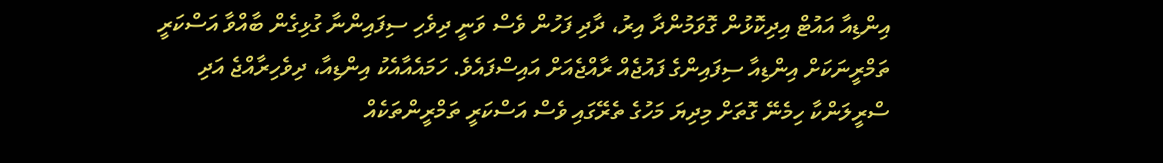އިންޑިއާ އައުޓް އިދިކޮޅުން ގޮވަމުންދާ އިރު، ދާދި ފަހުން ވެސް ވަނީ ދިވެހި ސިފައިންނާ ގުޅިގެން ބާއްވާ އަސްކަރީ ތަމްރީނަކަށް އިންޑިއާ ސިފައިންގެ ފައުޖެއް ރާއްޖެއަށް އައިސްފައެވެ. ހަމައެއާއެކު އިންޑިއާ، ދިވެހިރާއްޖެ އަދި ސްރީލަންކާ ހިމެނޭ ގޮތަށް މިދިޔަ މަހުގެ ތެރޭގައި ވެސް އަސްކަރީ ތަމްރީންތަކެއް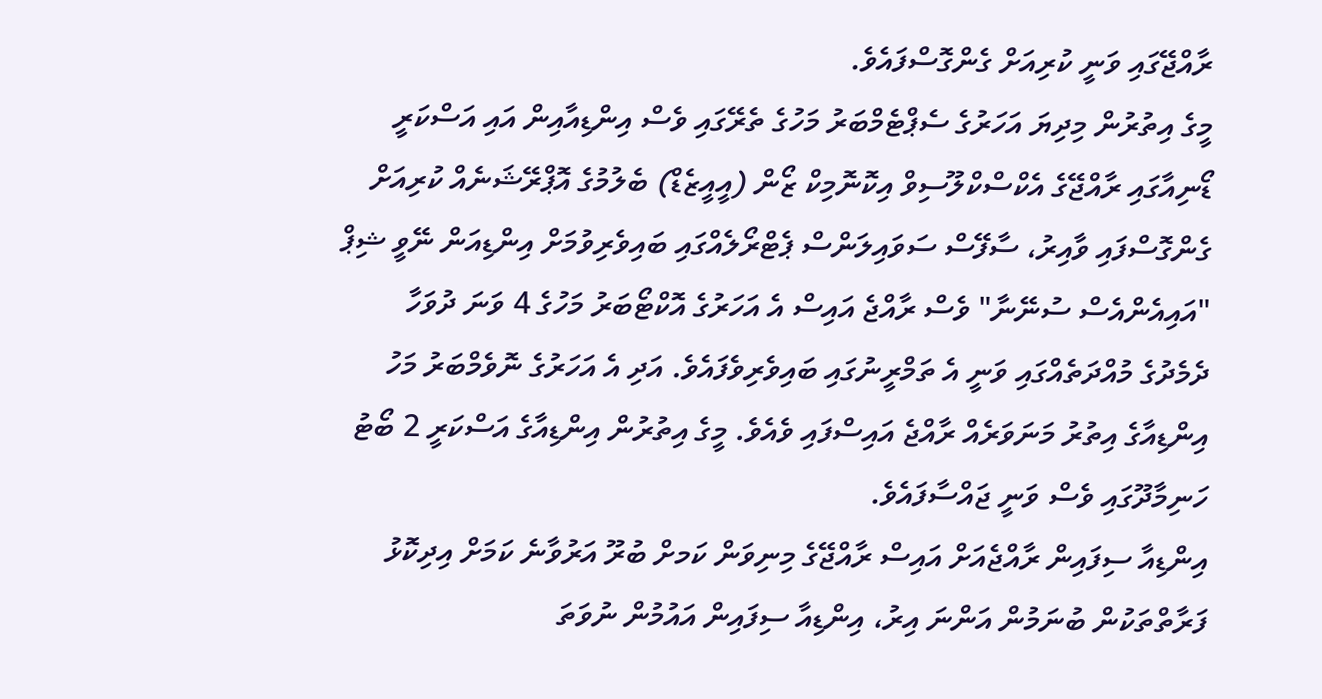ރާއްޖޭގައި ވަނީ ކުރިއަށް ގެންގޮސްފައެވެ.
މީގެ އިތުރުން މިދިޔަ އަހަރުގެ ސެޕްޓެމްބަރު މަހުގެ ތެރޭގައި ވެސް އިންޑިއާއިން އައި އަސްކަރީ ޑޯނިއާގައި ރާއްޖޭގެ އެކްސްކްލޫސިވް އިކޮނޮމިކް ޒޯން (އީއީޒެޑް) ބެލުމުގެ އޮޕްރޭޝަނެއް ކުރިއަށް ގެންގޮސްފައި ވާއިރު، ސާފޭސް ސަވައިލަންސް ޕެޓްރޯލެއްގައި ބައިވެރިވުމަށް އިންޑިއަން ނޭވީ ޝިޕް "އައިއެންއެސް ސުނޭނާ" ވެސް ރާއްޖެ އައިސް އެ އަހަރުގެ އޮކްޓޯބަރު މަހުގެ 4 ވަނަ ދުވަހާ ދެމެދުގެ މުއްދަތެއްގައި ވަނީ އެ ތަމްރީނުގައި ބައިވެރިވެފައެވެ. އަދި އެ އަހަރުގެ ނޮވެމްބަރު މަހު އިންޑިއާގެ އިތުރު މަނަވަރެއް ރާއްޖެ އައިސްފައި ވެއެވެ. މީގެ އިތުރުން އިންޑިއާގެ އަސްކަރީ 2 ބޯޓު ހަނިމާދޫގައި ވެސް ވަނީ ޖައްސާފައެވެ.
އިންޑިއާ ސިފައިން ރާއްޖެއަށް އައިސް ރާއްޖޭގެ މިނިވަން ކަމށް ބުރޫ އަރުވާނެ ކަމަށް އިދިކޮޅު ފަރާތްތަކުން ބުނަމުން އަންނަ އިރު، އިންޑިއާ ސިފައިން އައުމުން ނުވަތަ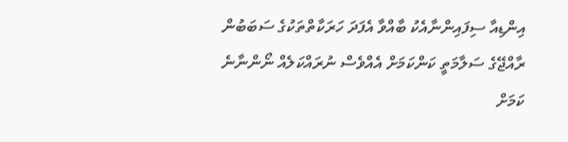އިންޑިއާ ސިފައިންނާއެކު ބާއްވާ އެފަދަ ހަރަކާތްތަކުގެ ސަބަބުން ރާއްޖޭގެ ސަލާމަތީ ކަންކަމަށް އެއްވެސް ނުރައްކަލެއް ނޯންނާނެ ކަމަށް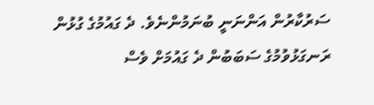ސަރުކާރުން އަންނަނީ ބުނަމުންނެވެ. ދެ ގައުމުގެ ގުޅުން ރަނގަޅުވުމުގެ ސަބަބުން ދެ ގައުމަށް ވެސް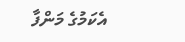އެކަމުގެ މަންފާ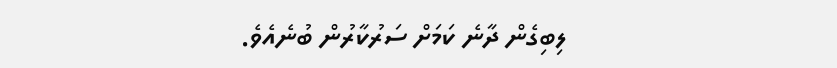ލިބިގެން ދާނެ ކަމަށް ސަރުކާރުން ބުނެއެވެ.